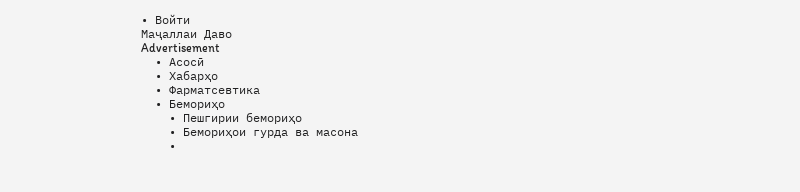• Войти
Маҷаллаи Даво
Advertisement
  • Асосӣ
  • Хабарҳо
  • Фарматсевтика
  • Бемориҳо
    • Пешгирии бемориҳо
    • Бемориҳои гурда ва масона
    •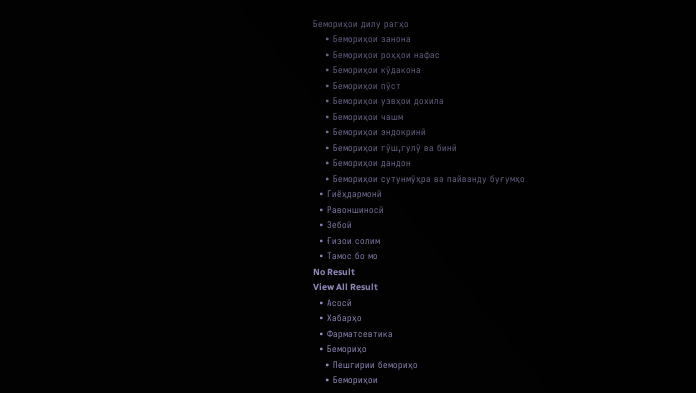Бемориҳои дилу рагҳо
    • Бемориҳои занона
    • Бемориҳои роҳҳои нафас
    • Бемориҳои кӯдакона
    • Бемориҳои пӯст
    • Бемориҳои узвҳои дохила
    • Бемориҳои чашм
    • Бемориҳои эндокринӣ
    • Бемориҳои гӯш,гулӯ ва бинӣ
    • Бемориҳои дандон
    • Бемориҳои сутунмӯҳра ва пайванду буғумҳо
  • Гиёҳдармонӣ
  • Равоншиносӣ
  • Зебоӣ
  • Ғизои солим
  • Тамос бо мо
No Result
View All Result
  • Асосӣ
  • Хабарҳо
  • Фарматсевтика
  • Бемориҳо
    • Пешгирии бемориҳо
    • Бемориҳои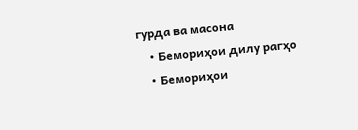гурда ва масона
    • Бемориҳои дилу рагҳо
    • Бемориҳои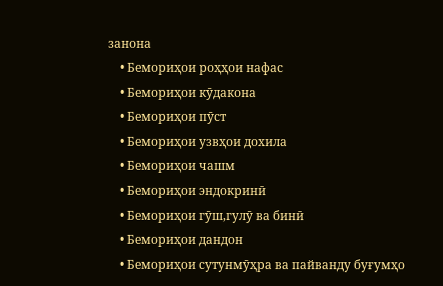занона
    • Бемориҳои роҳҳои нафас
    • Бемориҳои кӯдакона
    • Бемориҳои пӯст
    • Бемориҳои узвҳои дохила
    • Бемориҳои чашм
    • Бемориҳои эндокринӣ
    • Бемориҳои гӯш,гулӯ ва бинӣ
    • Бемориҳои дандон
    • Бемориҳои сутунмӯҳра ва пайванду буғумҳо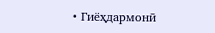• Гиёҳдармонӣ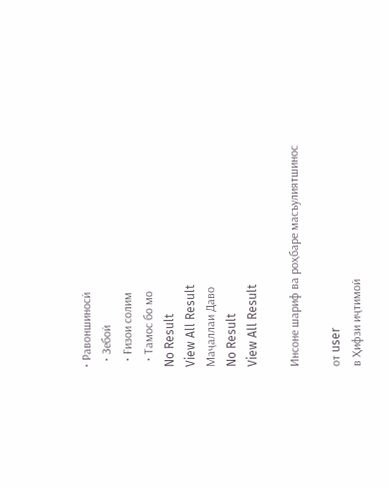• Равоншиносӣ
  • Зебоӣ
  • Ғизои солим
  • Тамос бо мо
No Result
View All Result
Маҷаллаи Даво
No Result
View All Result

Инсоне шариф ва роҳбаре масъулиятшинос

от user
в Ҳифзи иҷтимоӣ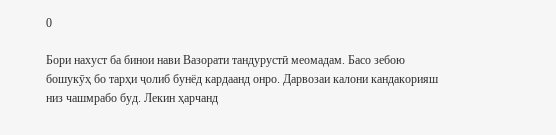0

Бори нахуст ба бинои нави Вазорати тандурустӣ меомадам. Басо зебою бошукӯҳ бо тарҳи ҷолиб бунёд кардаанд онро. Дарвозаи калони кандакорияш низ чашмрабо буд. Лекин ҳарчанд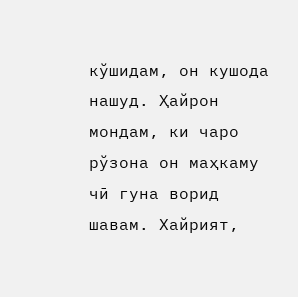кўшидам, он кушода нашуд. Ҳайрон мондам, ки чаро рўзона он маҳкаму чӣ гуна ворид шавам. Хайрият,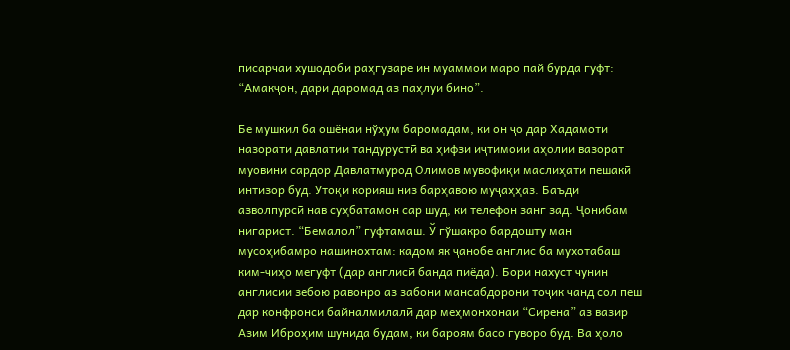писарчаи хушодоби раҳгузаре ин муаммои маро пай бурда гуфт: “Амакҷон, дари даромад аз паҳлуи бино”.

Бе мушкил ба ошёнаи нўҳум баромадам, ки он ҷо дар Хадамоти назорати давлатии тандурустӣ ва ҳифзи иҷтимоии аҳолии вазорат муовини сардор Давлатмурод Олимов мувофиқи маслиҳати пешакӣ интизор буд. Утоқи корияш низ барҳавою муҷаҳҳаз. Баъди азволпурсӣ нав суҳбатамон сар шуд, ки телефон занг зад. Ҷонибам нигарист. “Бемалол” гуфтамаш. Ў гўшакро бардошту ман мусоҳибамро нашинохтам: кадом як ҷанобе англис ба мухотабаш ким-чиҳо мегуфт (дар англисӣ банда пиёда). Бори нахуст чунин англисии зебою равонро аз забони мансабдорони тоҷик чанд сол пеш дар конфронси байналмилалӣ дар меҳмонхонаи “Сирена” аз вазир Азим Иброҳим шунида будам, ки бароям басо гуворо буд. Ва ҳоло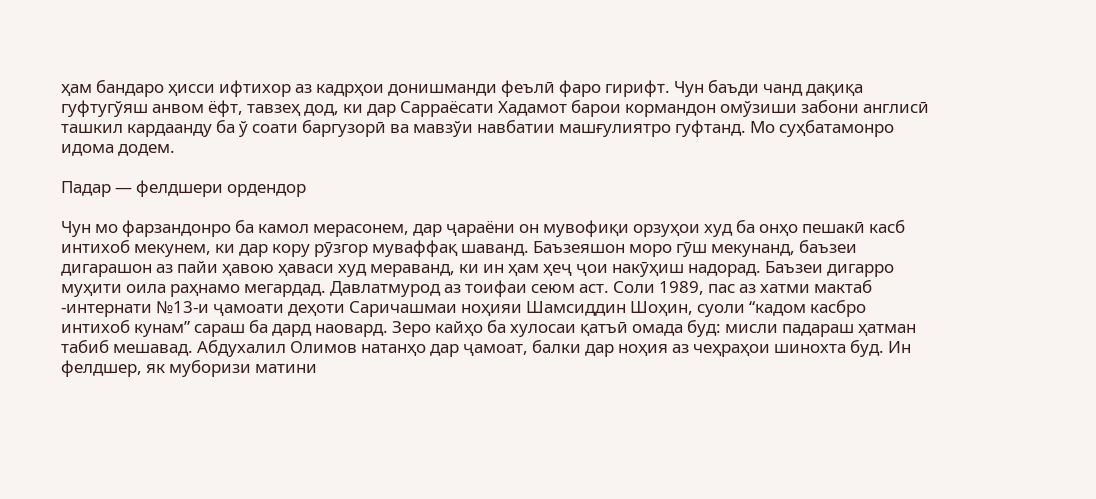ҳам бандаро ҳисси ифтихор аз кадрҳои донишманди феълӣ фаро гирифт. Чун баъди чанд дақиқа гуфтугўяш анвом ёфт, тавзеҳ дод, ки дар Сарраёсати Хадамот барои кормандон омўзиши забони англисӣ ташкил кардаанду ба ў соати баргузорӣ ва мавзўи навбатии машғулиятро гуфтанд. Мо суҳбатамонро идома додем.

Падар — фелдшери ордендор

Чун мо фарзандонро ба камол мерасонем, дар ҷараёни он мувофиқи орзуҳои худ ба онҳо пешакӣ касб интихоб мекунем, ки дар кору рӯзгор муваффақ шаванд. Баъзеяшон моро гӯш мекунанд, баъзеи дигарашон аз пайи ҳавою ҳаваси худ мераванд, ки ин ҳам ҳеҷ ҷои накӯҳиш надорад. Баъзеи дигарро муҳити оила раҳнамо мегардад. Давлатмурод аз тоифаи сеюм аст. Соли 1989, пас аз хатми мактаб -интернати №13-и ҷамоати деҳоти Саричашмаи ноҳияи Шамсиддин Шоҳин, суоли “кадом касбро интихоб кунам” сараш ба дард наовард. Зеро кайҳо ба хулосаи қатъӣ омада буд: мисли падараш ҳатман табиб мешавад. Абдухалил Олимов натанҳо дар ҷамоат, балки дар ноҳия аз чеҳраҳои шинохта буд. Ин фелдшер, як муборизи матини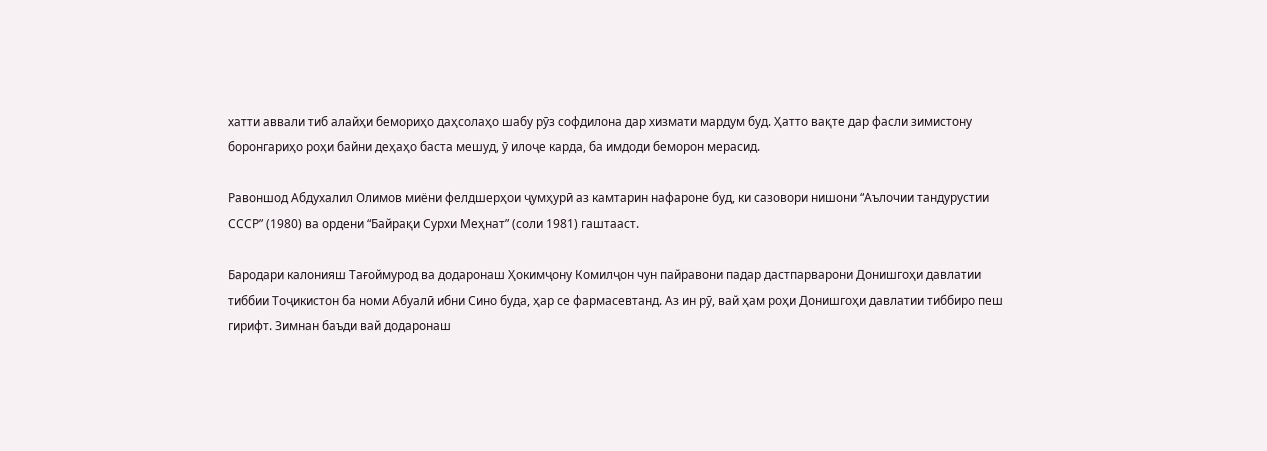хатти аввали тиб алайҳи бемориҳо даҳсолаҳо шабу рӯз софдилона дар хизмати мардум буд. Ҳатто вақте дар фасли зимистону боронгариҳо роҳи байни деҳаҳо баста мешуд, ӯ илоҷе карда, ба имдоди беморон мерасид.

Равоншод Абдухалил Олимов миёни фелдшерҳои ҷумҳурӣ аз камтарин нафароне буд, ки сазовори нишони “Аълочии тандурустии СССР” (1980) ва ордени “Байрақи Сурхи Меҳнат” (соли 1981) гаштааст.

Бародари калонияш Тағоймурод ва додаронаш Ҳокимҷону Комилҷон чун пайравони падар дастпарварони Донишгоҳи давлатии тиббии Тоҷикистон ба номи Абуалӣ ибни Сино буда, ҳар се фармасевтанд. Аз ин рӯ, вай ҳам роҳи Донишгоҳи давлатии тиббиро пеш гирифт. Зимнан баъди вай додаронаш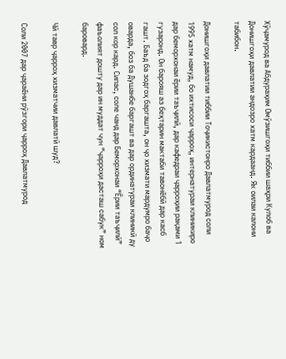Хӯҷамурод ва Абдураҳим Омӯзишгоҳи тиббии шаҳри Кулоб ва Донишгоҳи давлатии андозро хатм кардаанд. Як оилаи калони табибон.

Донишгоҳи давлатии тиббии Тоҷикистонро Давлатмурод соли 1995 хатм намуд, бо ихтисоси ҷарроҳ, интернатураи клиникиро дар беморхонаи ёрии таъҷилӣ, дар кафедраи ҷарроҳии рақами 1 гузаронд. Он барояш аз беҳтарин мактаби тавонёбӣ дар касб гашт. Баъд ба зодгоҳ баргашта, он ҷо хизмати мардумро баҷо оварда, боз ба Душанбе баргашт ва дар ординатураи клиникӣ ду сол кор кард. Сипас, соле чанд дар Беморхонаи “Ёрии таъҷилӣ” фаъолият дошту дар ин муддат чун “ҷарроҳи дасташ сабук” ном баровард.

Чӣ тавр ҷарроҳ хизматчии давлатӣ шуд?

Соли 2007 дар ҷараёни рӯзгори ҷарроҳ Давлатмурод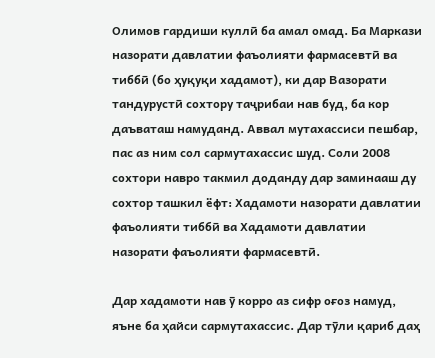Олимов гардиши куллӣ ба амал омад. Ба Маркази назорати давлатии фаъолияти фармасевтӣ ва тиббӣ (бо ҳуқуқи хадамот), ки дар Вазорати тандурустӣ сохтору таҷрибаи нав буд, ба кор даъваташ намуданд. Аввал мутахассиси пешбар, пас аз ним сол сармутахассис шуд. Соли 2008 сохтори навро такмил доданду дар заминааш ду сохтор ташкил ёфт: Хадамоти назорати давлатии фаъолияти тиббӣ ва Хадамоти давлатии назорати фаъолияти фармасевтӣ.

Дар хадамоти нав ӯ корро аз сифр оғоз намуд, яъне ба ҳайси сармутахассис. Дар тӯли қариб даҳ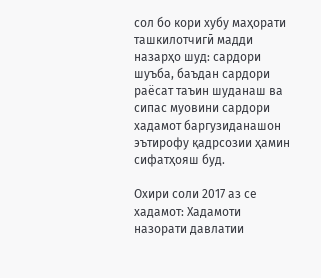сол бо кори хубу маҳорати ташкилотчигӣ мадди назарҳо шуд: сардори шуъба, баъдан сардори раёсат таъин шуданаш ва сипас муовини сардори хадамот баргузиданашон эътирофу қадрсозии ҳамин сифатҳояш буд.

Охири соли 2017 аз се хадамот: Хадамоти назорати давлатии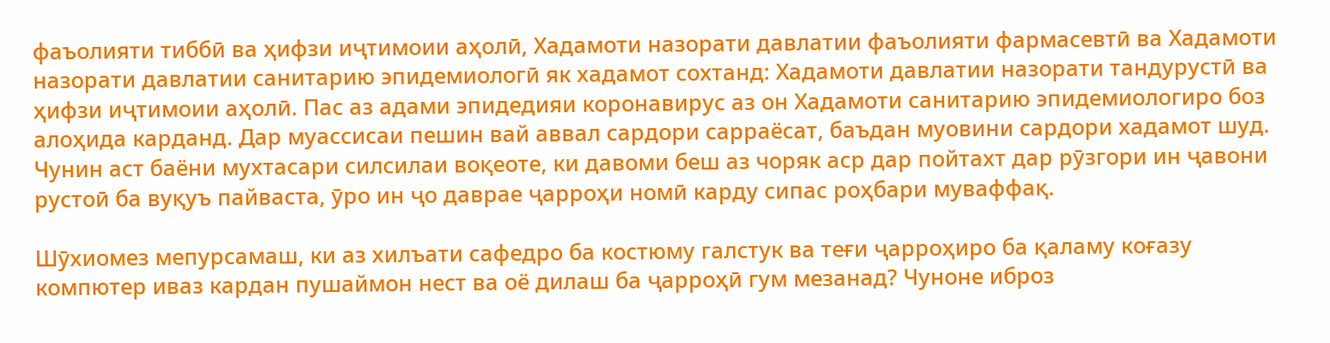фаъолияти тиббӣ ва ҳифзи иҷтимоии аҳолӣ, Хадамоти назорати давлатии фаъолияти фармасевтӣ ва Хадамоти назорати давлатии санитарию эпидемиологӣ як хадамот сохтанд: Хадамоти давлатии назорати тандурустӣ ва ҳифзи иҷтимоии аҳолӣ. Пас аз адами эпидедияи коронавирус аз он Хадамоти санитарию эпидемиологиро боз алоҳида карданд. Дар муассисаи пешин вай аввал сардори сарраёсат, баъдан муовини сардори хадамот шуд. Чунин аст баёни мухтасари силсилаи воқеоте, ки давоми беш аз чоряк аср дар пойтахт дар рӯзгори ин ҷавони рустоӣ ба вуқуъ пайваста, ӯро ин ҷо даврае ҷарроҳи номӣ карду сипас роҳбари муваффақ.

Шӯхиомез мепурсамаш, ки аз хилъати сафедро ба костюму галстук ва теғи ҷарроҳиро ба қаламу коғазу компютер иваз кардан пушаймон нест ва оё дилаш ба ҷарроҳӣ гум мезанад? Чуноне иброз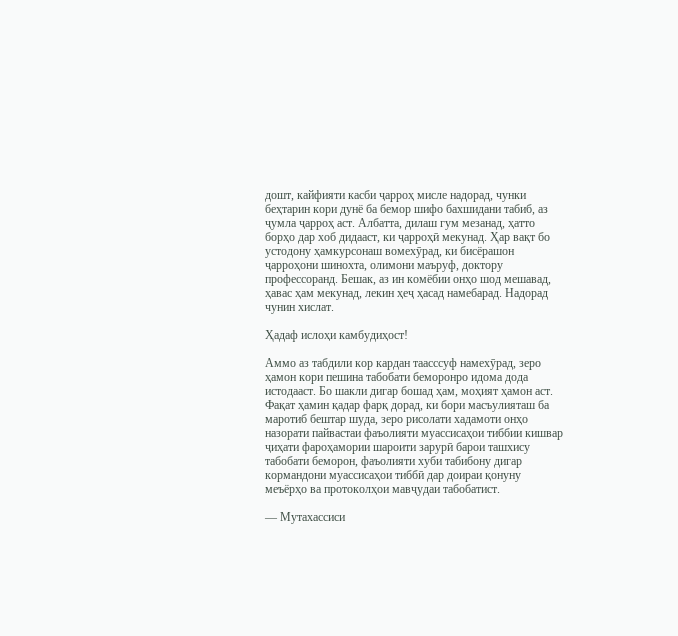дошт, кайфияти касби ҷарроҳ мисле надорад, чунки беҳтарин кори дунё ба бемор шифо бахшидани табиб, аз ҷумла ҷарроҳ аст. Албатта, дилаш гум мезанад, ҳатто борҳо дар хоб дидааст, ки ҷарроҳӣ мекунад. Ҳар вақт бо устодону ҳамкурсонаш вомехӯрад, ки бисёрашон ҷарроҳони шинохта, олимони маъруф, доктору профессоранд. Бешак, аз ин комёбии онҳо шод мешавад, ҳавас ҳам мекунад, лекин ҳеҷ ҳасад намебарад. Надорад чунин хислат.

Ҳадаф ислоҳи камбудиҳост!

Аммо аз табдили кор кардан таасссуф намехӯрад, зеро ҳамон кори пешина табобати беморонро идома дода истодааст. Бо шакли дигар бошад ҳам, моҳият ҳамон аст. Фақат ҳамин қадар фарқ дорад, ки бори масъулияташ ба маротиб бештар шуда, зеро рисолати хадамоти онҳо назорати пайвастаи фаъолияти муассисаҳои тиббии кишвар ҷиҳати фароҳамории шароити зарурӣ барои ташхису табобати беморон, фаъолияти хуби табибону дигар кормандони муассисаҳои тиббӣ дар доираи қонуну меъёрҳо ва протоколҳои мавҷудаи табобатист.

— Мутахассиси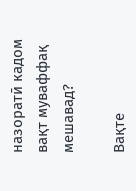назоратӣ кадом вақт муваффақ мешавад?

Вақте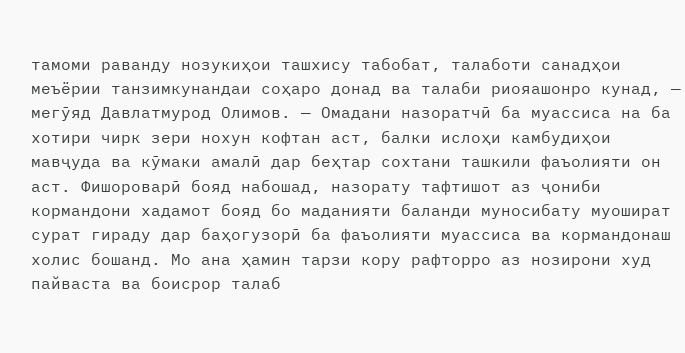тамоми раванду нозукиҳои ташхису табобат, талаботи санадҳои меъёрии танзимкунандаи соҳаро донад ва талаби риояашонро кунад, — мегӯяд Давлатмурод Олимов. — Омадани назоратчӣ ба муассиса на ба хотири чирк зери нохун кофтан аст, балки ислоҳи камбудиҳои мавҷуда ва кӯмаки амалӣ дар беҳтар сохтани ташкили фаъолияти он аст. Фишороварӣ бояд набошад, назорату тафтишот аз ҷониби кормандони хадамот бояд бо маданияти баланди муносибату муошират сурат гираду дар баҳогузорӣ ба фаъолияти муассиса ва кормандонаш холис бошанд. Мо ана ҳамин тарзи кору рафторро аз нозирони худ пайваста ва боисрор талаб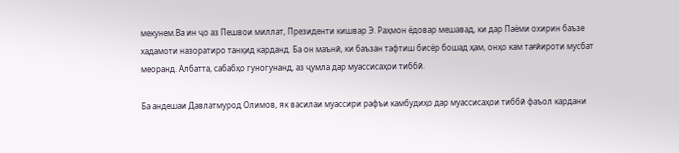мекунем.Ва ин ҷо аз Пешвои миллат, Президенти кишвар Э. Раҳмон ёдовар мешавад, ки дар Паёми охирин баъзе хадамоти назоратиро танқид карданд. Ба он маънӣ, ки баъзан тафтиш бисёр бошад ҳам, онҳо кам тағйироти мусбат меоранд. Албатта, сабабҳо гуногунанд, аз ҷумла дар муассисаҳои тиббӣ.

Ба андешаи Давлатмурод Олимов, як василаи муассири рафъи камбудиҳо дар муассисаҳои тиббӣ фаъол кардани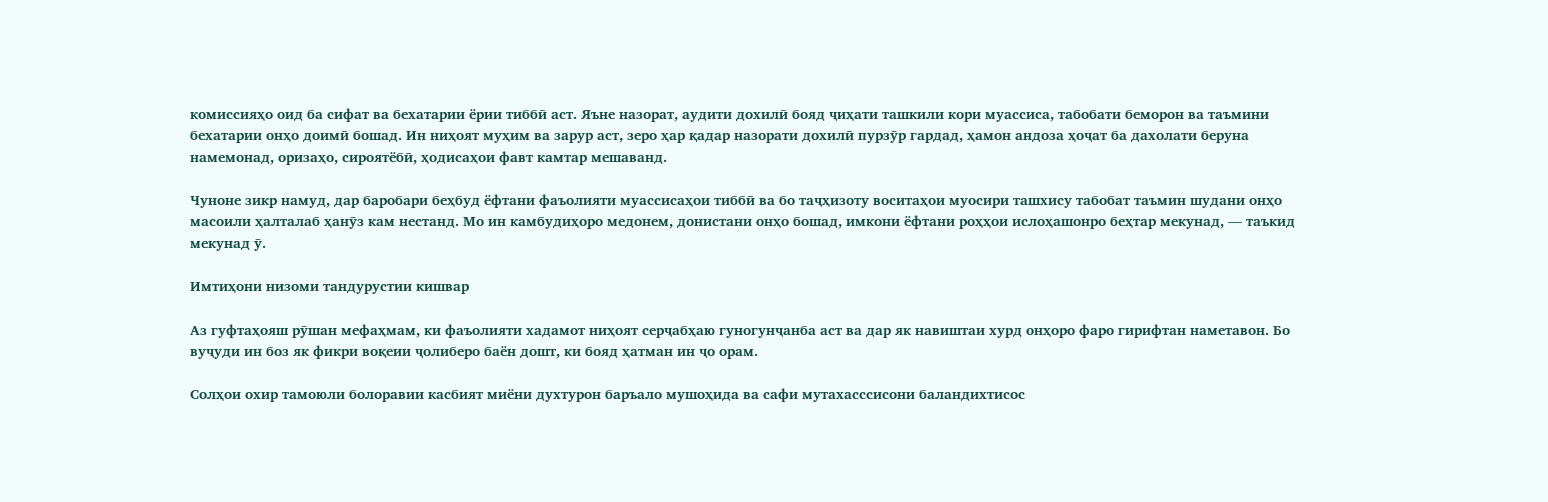комиссияҳо оид ба сифат ва бехатарии ёрии тиббӣ аст. Яъне назорат, аудити дохилӣ бояд ҷиҳати ташкили кори муассиса, табобати беморон ва таъмини бехатарии онҳо доимӣ бошад. Ин ниҳоят муҳим ва зарур аст, зеро ҳар қадар назорати дохилӣ пурзӯр гардад, ҳамон андоза ҳоҷат ба дахолати беруна намемонад, оризаҳо, сироятёбӣ, ҳодисаҳои фавт камтар мешаванд.

Чуноне зикр намуд, дар баробари беҳбуд ёфтани фаъолияти муассисаҳои тиббӣ ва бо таҷҳизоту воситаҳои муосири ташхису табобат таъмин шудани онҳо масоили ҳалталаб ҳанӯз кам нестанд. Мо ин камбудиҳоро медонем, донистани онҳо бошад, имкони ёфтани роҳҳои ислоҳашонро беҳтар мекунад, — таъкид мекунад ӯ.

Имтиҳони низоми тандурустии кишвар

Аз гуфтаҳояш рӯшан мефаҳмам, ки фаъолияти хадамот ниҳоят серҷабҳаю гуногунҷанба аст ва дар як навиштаи хурд онҳоро фаро гирифтан наметавон. Бо вуҷуди ин боз як фикри воқеии ҷолиберо баён дошт, ки бояд ҳатман ин ҷо орам.

Солҳои охир тамоюли болоравии касбият миёни духтурон баръало мушоҳида ва сафи мутахасссисони баландихтисос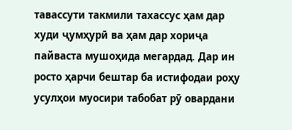тавассути такмили тахассус ҳам дар худи ҷумҳурӣ ва ҳам дар хориҷа пайваста мушоҳида мегардад. Дар ин росто ҳарчи бештар ба истифодаи роҳу усулҳои муосири табобат рӯ овардани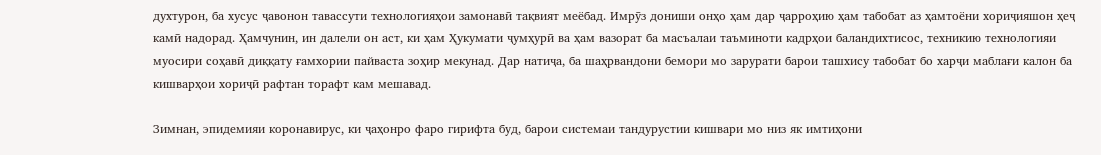духтурон, ба хусус ҷавонон тавассути технологияҳои замонавӣ тақвият меёбад. Имрӯз дониши онҳо ҳам дар ҷарроҳию ҳам табобат аз ҳамтоёни хориҷияшон ҳеҷ камӣ надорад. Ҳамчунин, ин далели он аст, ки ҳам Ҳукумати ҷумҳурӣ ва ҳам вазорат ба масъалаи таъминоти кадрҳои баландихтисос, техникию технологияи муосири соҳавӣ диққату ғамхории пайваста зоҳир мекунад. Дар натиҷа, ба шаҳрвандони бемори мо зарурати барои ташхису табобат бо харҷи маблағи калон ба кишварҳои хориҷӣ рафтан торафт кам мешавад.

Зимнан, эпидемияи коронавирус, ки ҷаҳонро фаро гирифта буд, барои системаи тандурустии кишвари мо низ як имтиҳони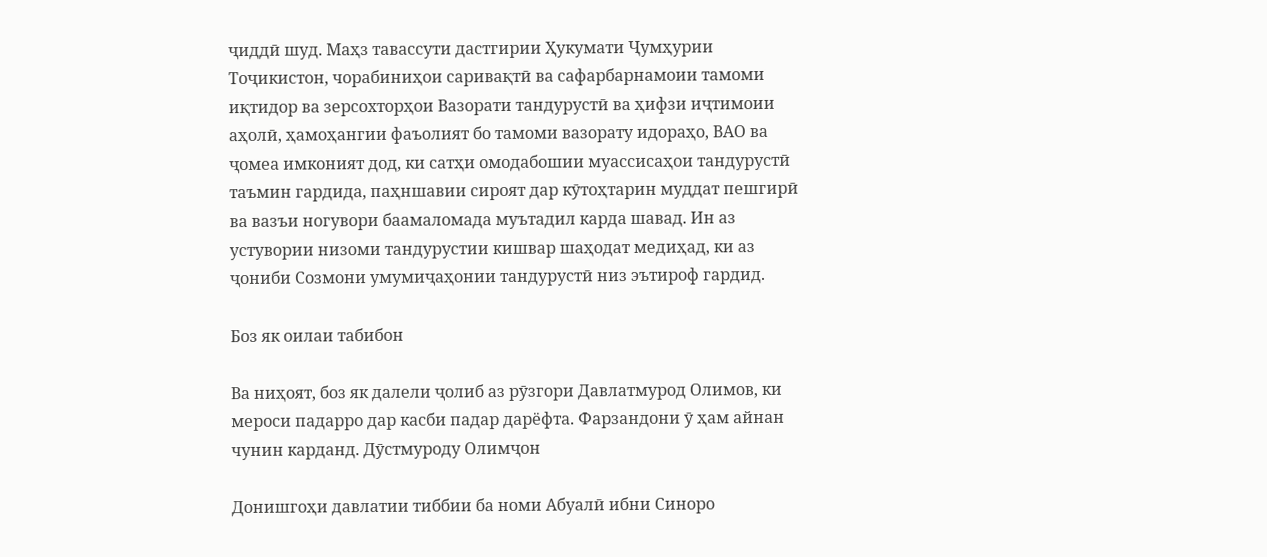ҷиддӣ шуд. Маҳз тавассути дастгирии Ҳукумати Ҷумҳурии Тоҷикистон, чорабиниҳои саривақтӣ ва сафарбарнамоии тамоми иқтидор ва зерсохторҳои Вазорати тандурустӣ ва ҳифзи иҷтимоии аҳолӣ, ҳамоҳангии фаъолият бо тамоми вазорату идораҳо, ВАО ва ҷомеа имконият дод, ки сатҳи омодабошии муассисаҳои тандурустӣ таъмин гардида, паҳншавии сироят дар кӯтоҳтарин муддат пешгирӣ ва вазъи ногувори баамаломада муътадил карда шавад. Ин аз устувории низоми тандурустии кишвар шаҳодат медиҳад, ки аз ҷониби Созмони умумиҷаҳонии тандурустӣ низ эътироф гардид.

Боз як оилаи табибон

Ва ниҳоят, боз як далели ҷолиб аз рӯзгори Давлатмурод Олимов, ки мероси падарро дар касби падар дарёфта. Фарзандони ӯ ҳам айнан чунин карданд. Дӯстмуроду Олимҷон

Донишгоҳи давлатии тиббии ба номи Абуалӣ ибни Синоро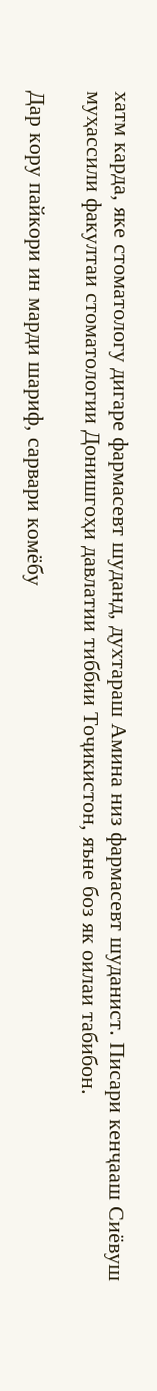хатм карда, яке стоматологу дигаре фармасевт шуданд, духтараш Амина низ фармасевт шуданист. Писари кенҷааш Сиёвуш муҳассили факултаи стоматологии Донишгоҳи давлатии тиббии Тоҷикистон, яъне боз як оилаи табибон.

Дар кору пайкори ин марди шариф, сарвари комёбу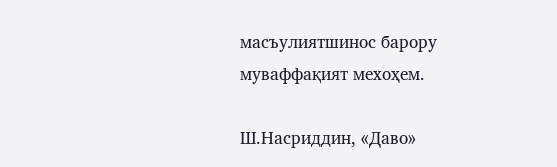масъулиятшинос барору муваффақият мехоҳем.

Ш.Насриддин, «Даво»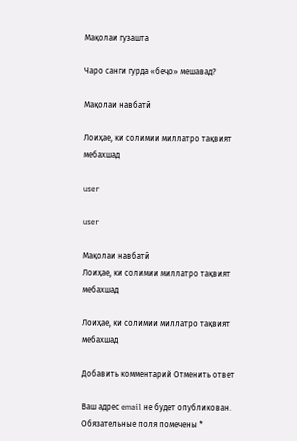Мақолаи гузашта

Чаро санги гурда «беҷо» мешавад?

Мақолаи навбатӣ

Лоиҳае, ки солимии миллатро тақвият мебахшад

user

user

Мақолаи навбатӣ
Лоиҳае, ки солимии миллатро тақвият мебахшад

Лоиҳае, ки солимии миллатро тақвият мебахшад

Добавить комментарий Отменить ответ

Ваш адрес email не будет опубликован. Обязательные поля помечены *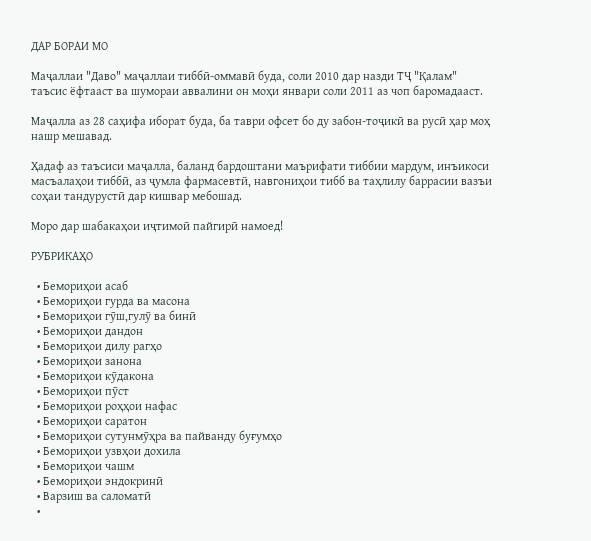ДАР БОРАИ МО

Маҷаллаи "Даво" маҷаллаи тиббӣ-оммавӣ буда, соли 2010 дар назди ТҶ "Қалам" таъсис ёфтааст ва шумораи аввалини он моҳи январи соли 2011 аз чоп баромадааст.

Маҷалла аз 28 саҳифа иборат буда, ба таври офсет бо ду забон-тоҷикӣ ва русӣ ҳар моҳ нашр мешавад.

Ҳадаф аз таъсиси маҷалла, баланд бардоштани маърифати тиббии мардум, инъикоси масъалаҳои тиббӣ, аз ҷумла фармасевтӣ, навгониҳои тибб ва таҳлилу баррасии вазъи соҳаи тандурустӣ дар кишвар мебошад.

Моро дар шабакаҳои иҷтимоӣ пайгирӣ намоед!

РУБРИКАҲО

  • Бемориҳои асаб
  • Бемориҳои гурда ва масона
  • Бемориҳои гӯш,гулӯ ва бинӣ
  • Бемориҳои дандон
  • Бемориҳои дилу рагҳо
  • Бемориҳои занона
  • Бемориҳои кӯдакона
  • Бемориҳои пӯст
  • Бемориҳои роҳҳои нафас
  • Бемориҳои саратон
  • Бемориҳои сутунмӯҳра ва пайванду буғумҳо
  • Бемориҳои узвҳои дохила
  • Бемориҳои чашм
  • Бемориҳои эндокринӣ
  • Варзиш ва саломатӣ
  •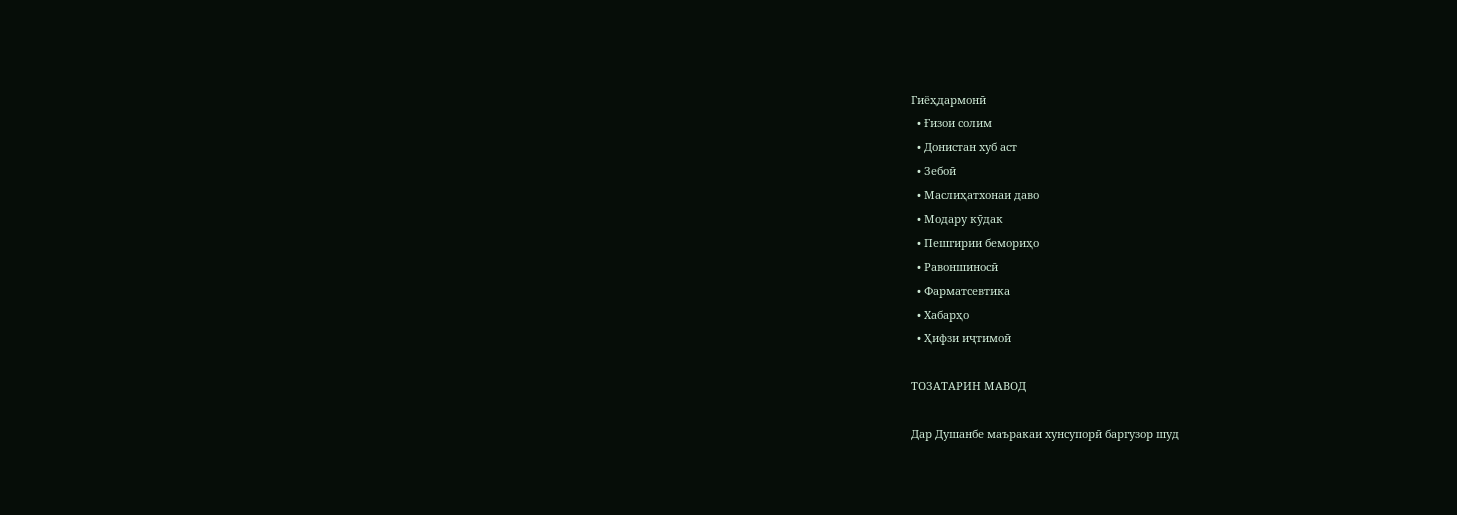Гиёҳдармонӣ
  • Ғизои солим
  • Донистан хуб аст
  • Зебоӣ
  • Маслиҳатхонаи даво
  • Модару кӯдак
  • Пешгирии бемориҳо
  • Равоншиносӣ
  • Фарматсевтика
  • Хабарҳо
  • Ҳифзи иҷтимоӣ

ТОЗАТАРИН МАВОД

Дар Душанбе маъракаи хунсупорӣ баргузор шуд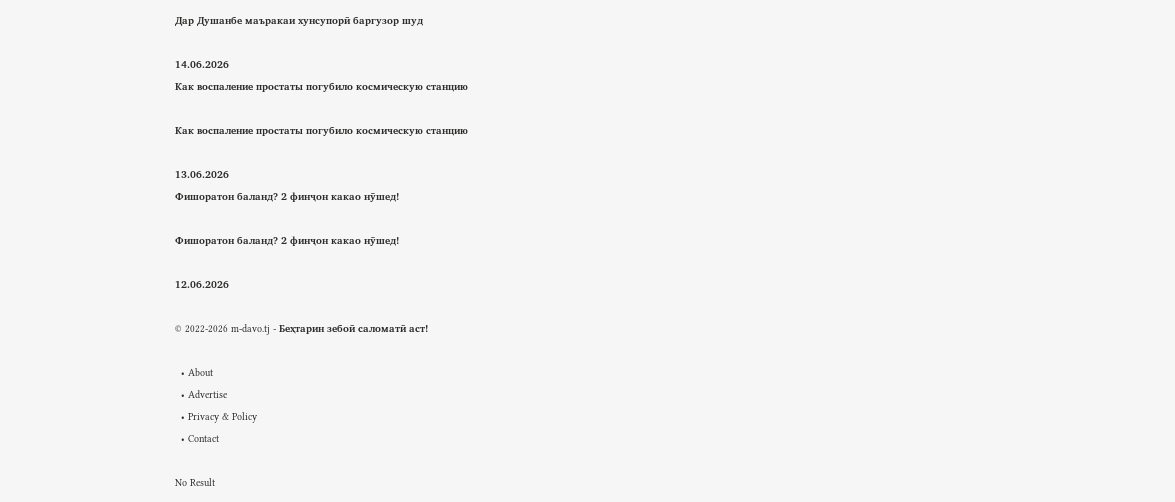Дар Душанбе маъракаи хунсупорӣ баргузор шуд

14.06.2026
Как воспаление простаты погубило космическую станцию

Как воспаление простаты погубило космическую станцию

13.06.2026
Фишоратон баланд? 2 финҷон какао нӯшед!

Фишоратон баланд? 2 финҷон какао нӯшед!

12.06.2026

© 2022-2026 m-davo.tj - Беҳтарин зебоӣ саломатӣ аст!

  • About
  • Advertise
  • Privacy & Policy
  • Contact

No Result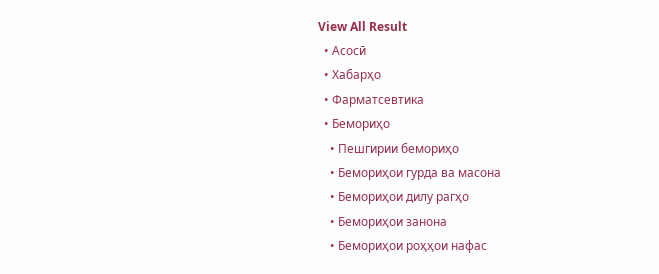View All Result
  • Асосӣ
  • Хабарҳо
  • Фарматсевтика
  • Бемориҳо
    • Пешгирии бемориҳо
    • Бемориҳои гурда ва масона
    • Бемориҳои дилу рагҳо
    • Бемориҳои занона
    • Бемориҳои роҳҳои нафас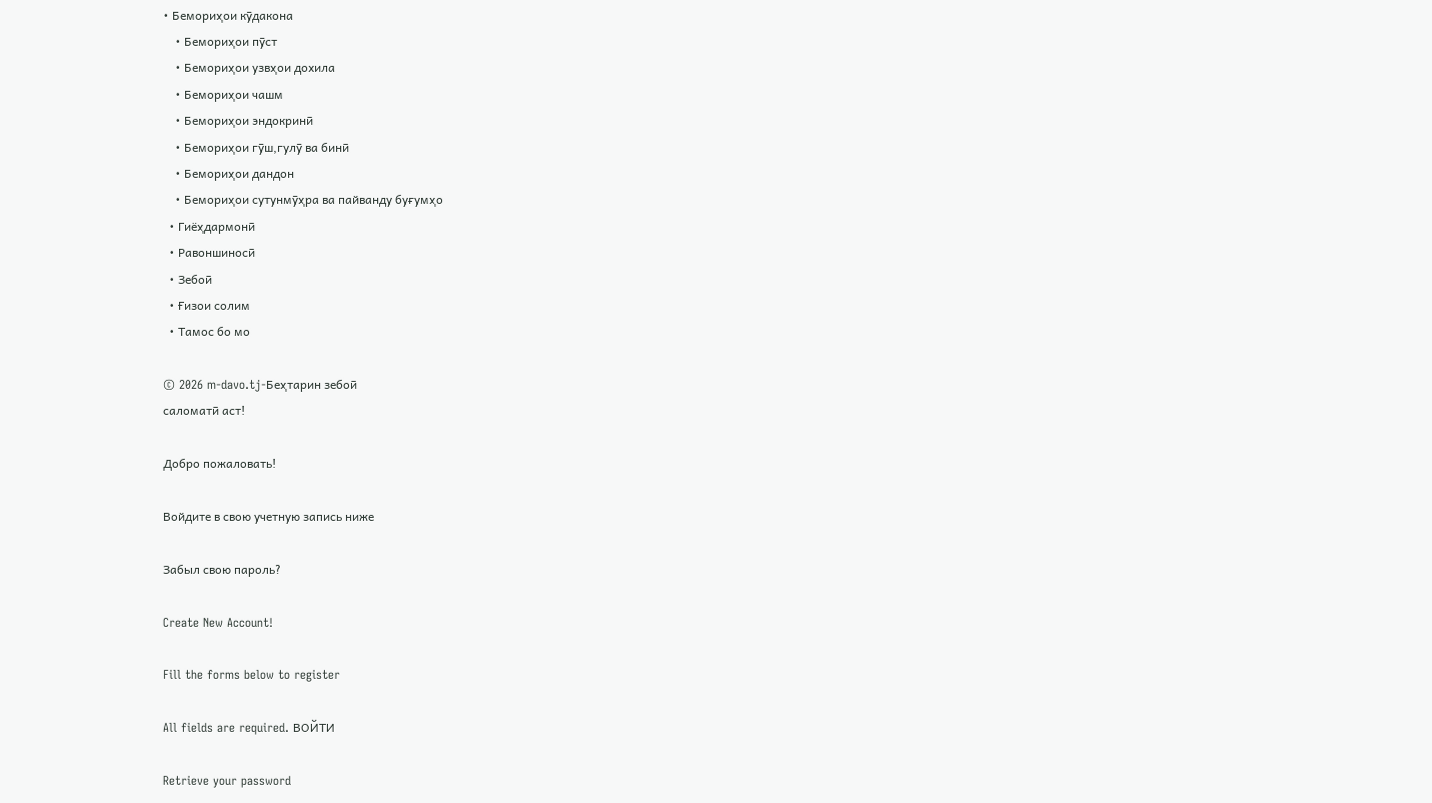• Бемориҳои кӯдакона
    • Бемориҳои пӯст
    • Бемориҳои узвҳои дохила
    • Бемориҳои чашм
    • Бемориҳои эндокринӣ
    • Бемориҳои гӯш,гулӯ ва бинӣ
    • Бемориҳои дандон
    • Бемориҳои сутунмӯҳра ва пайванду буғумҳо
  • Гиёҳдармонӣ
  • Равоншиносӣ
  • Зебоӣ
  • Ғизои солим
  • Тамос бо мо

© 2026 m-davo.tj-Беҳтарин зебоӣ
саломатӣ аст!

Добро пожаловать!

Войдите в свою учетную запись ниже

Забыл свою пароль?

Create New Account!

Fill the forms below to register

All fields are required. ВОЙТИ

Retrieve your password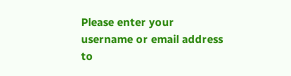Please enter your username or email address to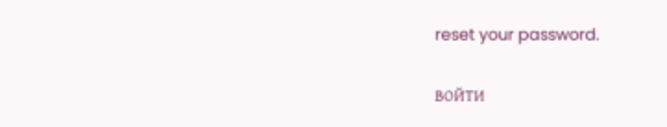reset your password.

ВОЙТИ